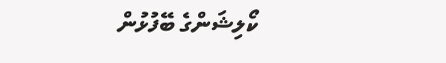ކޯލިޝަންގެ ބޭފުޅުން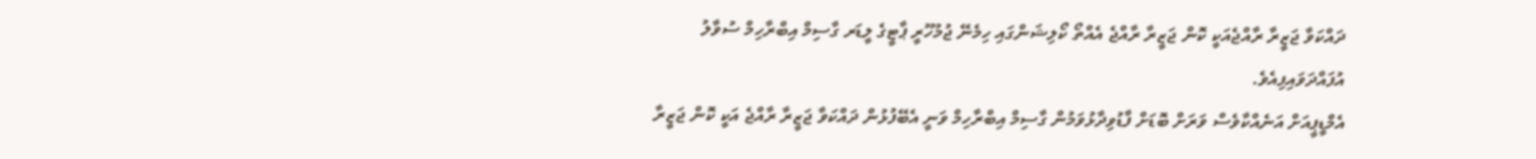ދައްކަވާ ޖަޒީރާ ރާއްޖެއަކީ ކޮން ޖަޒީރާ ރާއްޖެ އެއްތޯ ކޯލިޝަންގައި ހިމެނޭ ޖުމުހޫރީ ޕާޓީގެ ލީޑަރ ގާސިމް އިބްރާހިމް ސުވާލު އުފައްދަވައިފިއެވެ.
އެމްޑީޕީއަށް އަނެއްކާވެސް ވަރަށް ބޮޑަށް ފާޑުވިދާޅުވަމުން ގާސިމް އިބްރާހިމް ވަނީ އެބޭފުޅުން ދައްކަވާ ޖަޒީރާ ރާއްޖެ އަކީ ކޮން ޖަޒީރާ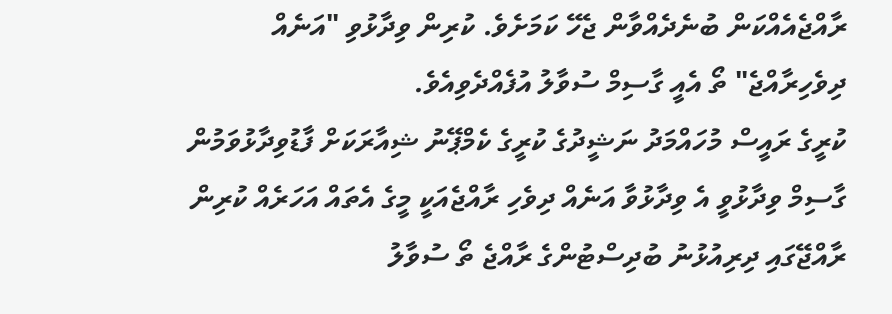ރާއްޖެއެއްކަން ބުނެދެއްވާން ޖެހޭ ކަމަށެވެ. ކުރިން ވިދާޅުވި "އަނެއް ދިވެހިރާއްޖެ" ތޯ އެއީ ގާސިމް ސުވާލު އުފެއްދެވިއެވެ.
ކުރީގެ ރައީސް މުހައްމަދު ނަޝީދުގެ ކުރީގެ ކެމްޕޭނު ޝިއާރަކަށް ފާޑުވިދާޅުވަމުން ގާސިމް ވިދާޅުވީ އެ ވިދާޅުވާ އަނެއް ދިވެހި ރާއްޖެއަކީ މީގެ އެތައް އަހަރެއް ކުރިން ރާއްޖޭގައި ދިރިއުޅުނު ބުދިސްޓުންގެ ރާއްޖެ ތޯ ސުވާލު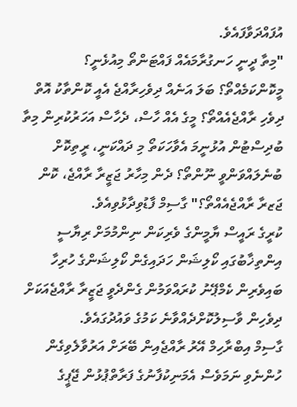އުފައްދަވާފައެވެ.
"މިތާ ދީނީ ހަނގުރާމައެއް ފައްޓަންތޯ މިއުޅެނީ؟ މީކޮންކަމެއްތޯ؟ ބަލަ އަނެއް ދިވެހިރާއްޖެ އެއީ ކޮންތާކު އޮތް ދިވެހި ރާއްޖެއެއްތޯ؟ މީގެ އެއް ހާސް، ދެހާސް އަހަރުކުރިން މިތާ ބުދިސްޓުން އުޅުނީމަ އެވާހަކަތޯ މި ދައްކަނީ، ރީތިކޮށް ބުނެލައްވަންވީ ނޫންތޯ؟ ދެން މިހާރު ޖަޒީރާ ރާއްޖެ، ކޮން ޖަޒރާ ރާއްޖެއެއްތޯ؟" ގާސިމް ފާޑުވިދާޅުވިއެވެ.
ކުރީގެ ރައީސް ޔާމީންގެ ވެރިކަން ނިންމުމަށް ރިޔާސީ އިންތިޚާބުގައި ކޯލިޝަން ހަދައިގެން ކޯލިޝަންގެ ހުރިހާ ބައިވެރިން ކެމްޕޭނު ކުރައްވަމުން ގެންދެވީ ޖަޒީރާ ރާއްޖެއަކަށް ދިވެހިން ވާސިލުކޮށްދެއްވާނެ ކަމުގެ ވައުދުގައެވެ.
ގާސިމް އިބްރާހިމް އޭރު ރާއްޖެއިން ބޭރަށް އަރުވާލެވިގެން ހުންނެވި ނަމަވެސް އެމަނިކުފާނުގެ ފަރާތްޕުޅުން ޖޭޕީގެ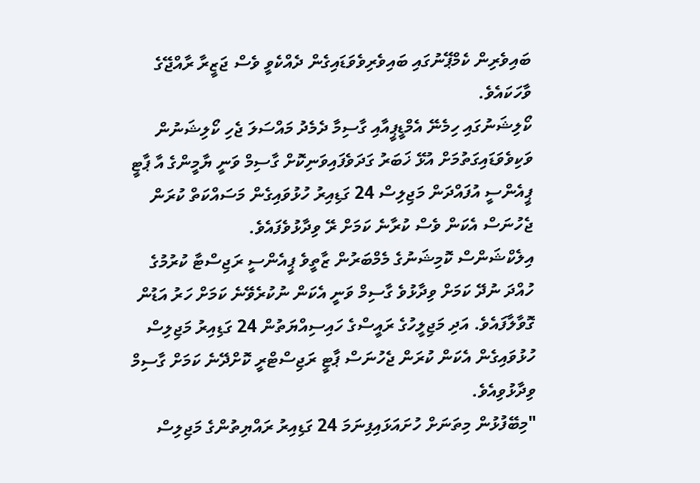ބައިވެރިން ކެމްޕޭނުގައި ބައިވެރިވެވަޑައިގެން ދެއްކެވީ ވެސް ޖަޒީރާ ރާއްޖޭގެ ވާހަކައެވެ.
ކޯލިޝަނުގައި ހިމެނޭ އެމްޑީޕީއާއި ގާސިމާ ދެމެދު މައްސަލަ ޖެހި ކޯލިޝަނުން ވަކިވެވަޑައިގަތުމަށް އުޅޭ ޚަބަރު ގަދަވެފައިވަނިކޮށް ގާސިމް ވަނީ ޔާމީންގެ އާ ޕާޓީ ޕީއެންސީ އުފައްދަން މަޖިލިސް 24 ގަޑިއިރު ހުޅުވައިގެން މަސައްކަތް ކުރަން ޖެހުނަސް އެކަން ވެސް ކުރާނެ ކަމަށް ރޭ ވިދާޅުވެފައެވެ.
އިލެކްޝަންސް ކޮމިޝަނުގެ މެމްބަރުން ޒާތީވެ ޕީއެންސީ ރަޖިސްޓާ ކުރުމުގެ ހުއްދަ ނުދޭ ކަމަށް ވިދާޅުވެ ގާސިމް ވަނީ އެކަން ނުކުރެވޭނެ ކަމަށް ހަރު އަޑުން ގޮވާލާފައެވެ. އަދި މަޖިލީހުގެ ރައީސްގެ ހައިސިއްޔަތުން 24 ގަޑިއިރު މަޖިލިސް ހުޅުވައިގެން އެކަން ކުރަން ޖެހުނަސް ޕާޓީ ރަޖިސްޓްރީ ކޮށްދޭނެ ކަމަށް ގާސިމް ވިދާޅުވިއެވެ.
"މިބޭފުޅުން މިތަނަށް ހުށައަޅައިފިނަމަ 24 ގަޑިއިރު ރައްޔިތުންގެ މަޖިލިސް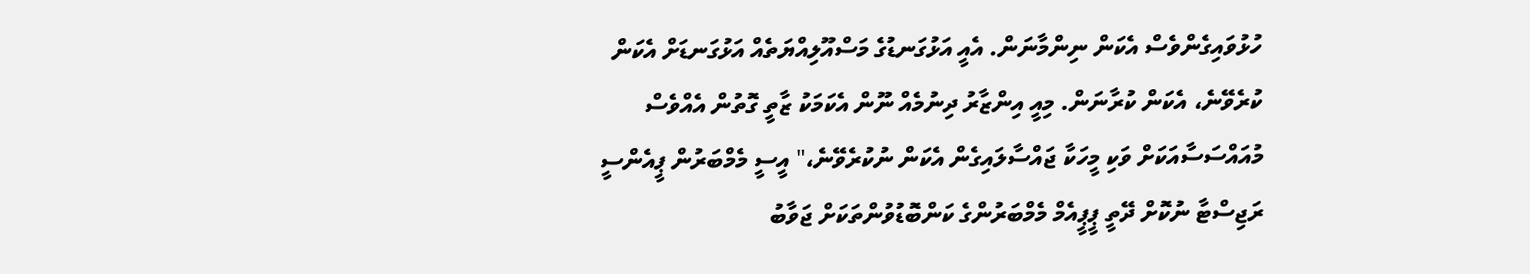ހުޅުވައިގެންވެސް އެކަން ނިންމާނަން. އެއީ އަޅުގަނޑުގެ މަސްއޫލިއްޔަތެއް އަޅުގަނޑަށް އެކަން ކުރެވޭނެ، އެކަން ކުރާނަން. މިއީ އިންޒާރު ދިނުމެއް ނޫން އެކަމަކު ޒާތީ ގޮތުން އެއްވެސް މުއައްސަސާއަކަށް ވަކި މީހަކާ ޖައްސާލައިގެން އެކަން ނުކުރެވޭނެ،" އީސީ މެމްބަރުން ޕީއެންސީ ރަޖިސްޓާ ނުކޮށް ދޭތީ ޕީޕީއެމް މެމްބަރުންގެ ކަންބޮޑުވުންތަކަށް ޖަވާބު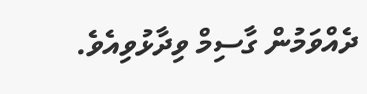ދެއްވަމުން ގާސިމް ވިދާޅުވިއެވެ.